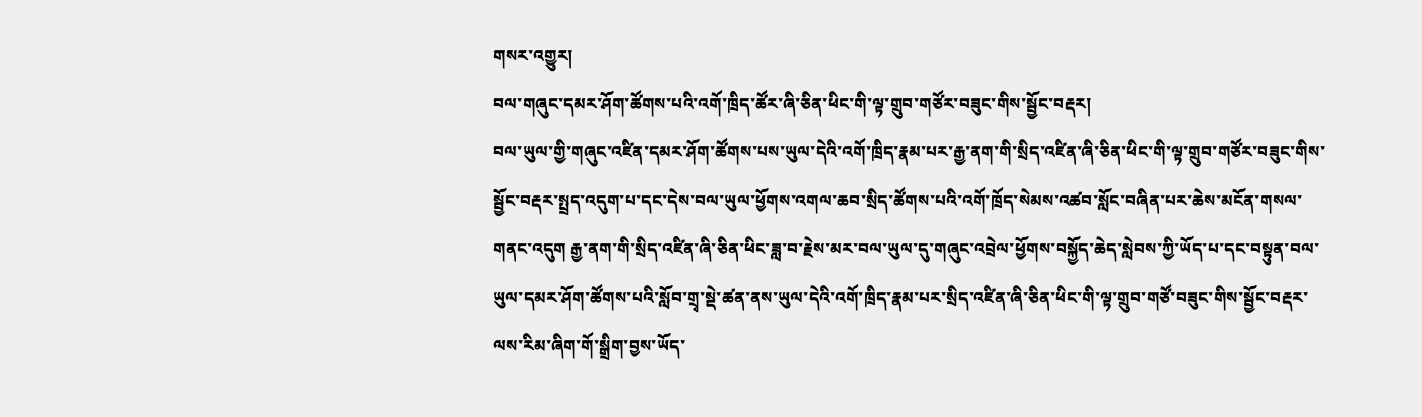གསར་འགྱུར།
བལ་གཞུང་དམར་ཤོག་ཚོགས་པའི་འགོ་ཁྲིད་ཚོར་ཞི་ཅིན་ཕིང་གི་ལྟ་གྲུབ་གཙོར་བཟུང་གིས་སྦྱོང་བརྡར།
བལ་ཡུལ་གྱི་གཞུང་འཛིན་དམར་ཤོག་ཚོགས་པས་ཡུལ་དེའི་འགོ་ཁྲིད་རྣམ་པར་རྒྱ་ནག་གི་སྲིད་འཛིན་ཞི་ཅིན་ཕིང་གི་ལྟ་གྲུབ་གཙོར་བཟུང་གིས་སྦྱོང་བརྡར་སྤྲད་འདུག་པ་དང་དེས་བལ་ཡུལ་ཕྱོགས་འགལ་ཆབ་སྲིད་ཚོགས་པའི་འགོ་ཁྲོད་སེམས་འཚབ་སློང་བཞིན་པར་ཆེས་མངོན་གསལ་གནང་འདུག རྒྱ་ནག་གི་སྲིད་འཛིན་ཞི་ཅིན་ཕིང་ཟླ་བ་རྗེས་མར་བལ་ཡུལ་དུ་གཞུང་འབྲེལ་ཕྱོགས་བསྐྱོད་ཆེད་སླེབས་ཀྱི་ཡོད་པ་དང་བསྟུན་བལ་ཡུལ་དམར་ཤོག་ཚོགས་པའི་སློབ་གྲྭ་སྡེ་ཚན་ནས་ཡུལ་དེའི་འགོ་ཁྲིད་རྣམ་པར་སྲིད་འཛིན་ཞི་ཅིན་ཕིང་གི་ལྟ་གྲུབ་གཙོ་བཟུང་གིས་སྦྱོང་བརྡར་ལས་རིམ་ཞིག་གོ་སྒྲིག་བྱས་ཡོད་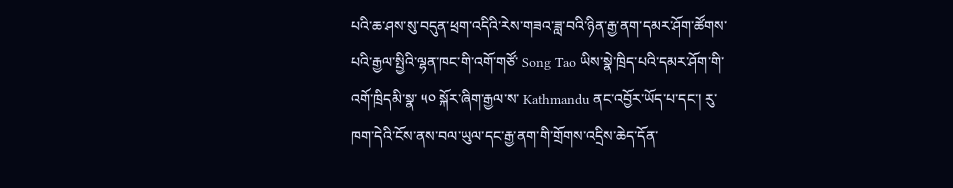པའི་ཆ་ཤས་སུ་བདུན་ཕྲག་འདིའི་རེས་གཟའ་ཟླ་བའི་ཉིན་རྒྱ་ནག་དམར་ཤོག་ཚོགས་པའི་རྒྱལ་སྤྱིའི་ལྷན་ཁང་གི་འགོ་གཙོ་ Song Tao ཡིས་སྣེ་ཁྲིད་པའི་དམར་ཤོག་གི་འགོ་ཁྲིདམི་སྣ་ ༥༠ སྐོར་ཞིག་རྒྱལ་ས་ Kathmandu ནང་འབྱོར་ཡོད་པ་དང་། རུ་ཁག་དེའི་ངོས་ནས་བལ་ཡུལ་དང་རྒྱ་ནག་གི་གྲོགས་འདྲིས་ཆེད་དོན་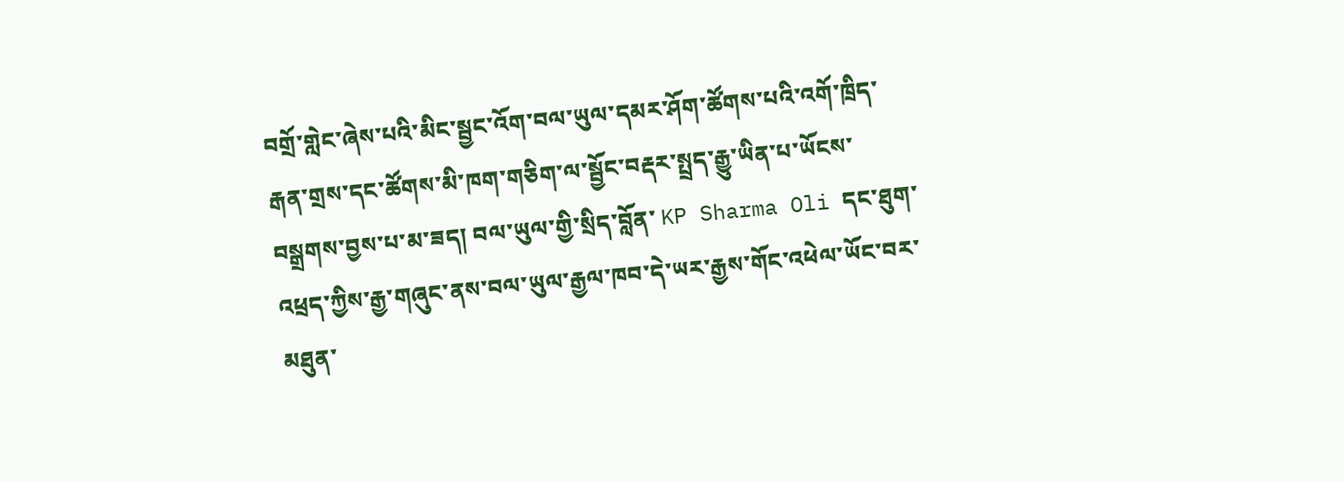བགྲོ་གླེང་ཞེས་པའི་མིང་སྦྱང་འོག་བལ་ཡུལ་དམར་ཤོག་ཚོགས་པའི་འགོ་ཁྲིད་རྒན་གྲས་དང་ཚོགས་མི་ཁག་གཅིག་ལ་སྦྱོང་བརྡར་སྤྲད་རྒྱུ་ཡིན་པ་ཡོངས་བསྒྲགས་བྱས་པ་མ་ཟད། བལ་ཡུལ་གྱི་སྲིད་བློན་ KP Sharma Oli དང་ཐུག་འཕྲད་ཀྱིས་རྒྱ་གཞུང་ནས་བལ་ཡུལ་རྒྱལ་ཁབ་དེ་ཡར་རྒྱས་གོང་འཕེལ་ཡོང་བར་མཐུན་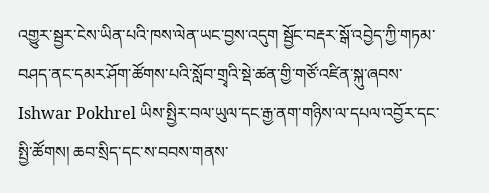འགྱུར་སྦྱར་ངེས་ཡིན་པའི་ཁས་ལེན་ཡང་བྱས་འདུག སྦྱོང་བརྡར་སྒོ་འབྱེད་ཀྱི་གཏམ་བཤད་ནང་དམར་ཤོག་ཚོགས་པའི་སློབ་གྲྭའི་སྡེ་ཚན་གྱི་གཙོ་འཛིན་སྐུ་ཞབས་ Ishwar Pokhrel ཡིས་སྤྱིར་བལ་ཡུལ་དང་རྒྱ་ནག་གཉིས་ལ་དཔལ་འབྱོར་དང་སྤྱི་ཚོགས། ཆབ་སྲིད་དང་ས་བབས་གནས་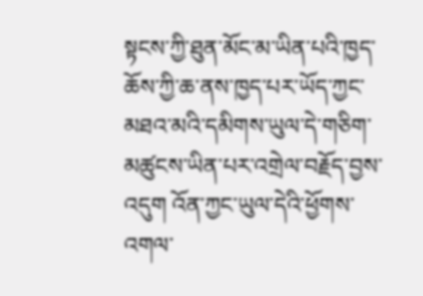སྟངས་ཀྱི་ཐུན་མོང་མ་ཡིན་པའི་ཁྱད་ཆོས་ཀྱི་ཆ་ནས་ཁྱད་པར་ཡོད་ཀྱང་མཐའ་མའི་དམིགས་ཡུལ་དེ་གཅིག་མཚུངས་ཡིན་པར་འགྲེལ་བརྗོད་བྱས་འདུག འོན་ཀྱང་ཡུལ་དེའི་ཕྱོགས་འགལ་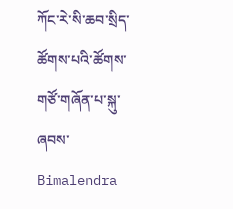ཀོང་རེ་སི་ཆབ་སྲིད་ཚོགས་པའི་ཚོགས་གཙོ་གཞོན་པ་སྐུ་ཞབས་ Bimalendra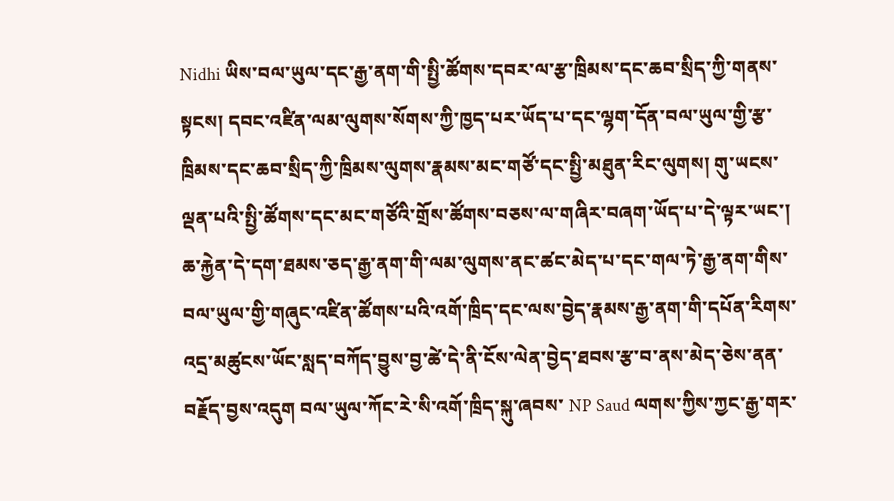Nidhi ཡིས་བལ་ཡུལ་དང་རྒྱ་ནག་གི་སྤྱི་ཚོགས་དབར་ལ་རྩ་ཁྲིམས་དང་ཆབ་སྲིད་ཀྱི་གནས་སྟངས། དབང་འཛིན་ལམ་ལུགས་སོགས་ཀྱི་ཁྱད་པར་ཡོད་པ་དང་ལྷག་དོན་བལ་ཡུལ་གྱི་རྩ་ཁྲིམས་དང་ཆབ་སྲིད་ཀྱི་ཁྲིམས་ལུགས་རྣམས་མང་གཙོ་དང་སྤྱི་མཐུན་རིང་ལུགས། གུ་ཡངས་ལྡན་པའི་སྤྱི་ཚོགས་དང་མང་གཙོའི་གྲོས་ཚོགས་བཅས་ལ་གཞིར་བཞག་ཡོད་པ་དེ་ལྟར་ཡང་། ཆ་རྐྱེན་དེ་དག་ཐམས་ཅད་རྒྱ་ནག་གི་ལམ་ལུགས་ནང་ཚང་མེད་པ་དང་གལ་ཏེ་རྒྱ་ནག་གིས་བལ་ཡུལ་གྱི་གཞུང་འཛིན་ཚོགས་པའི་འགོ་ཁྲིད་དང་ལས་བྱེད་རྣམས་རྒྱ་ནག་གི་དཔོན་རིགས་འདྲ་མཚུངས་ཡོང་སླད་བཀོད་བྱུས་བྱ་ཚེ་དེ་ནི་ངོས་ལེན་བྱེད་ཐབས་རྩ་བ་ནས་མེད་ཅེས་ནན་བརྗོད་བྱས་འདུག བལ་ཡུལ་ཀོང་རེ་སི་འགོ་ཁྲིད་སྐུ་ཞབས་ NP Saud ལགས་ཀྱིས་ཀྱང་རྒྱ་གར་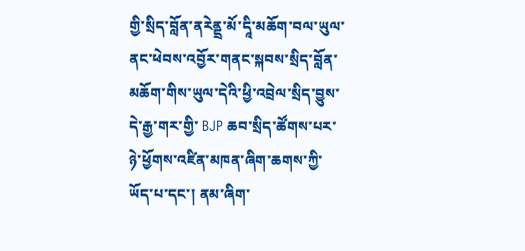གྱི་སྲིད་བློན་ནརེནྡྲ་མོ་དཱི་མཆོག་བལ་ཡུལ་ནང་ཕེབས་འབྱོར་གནང་སྐབས་སྲིད་བློན་མཆོག་གིས་ཡུལ་དེའི་ཕྱི་འབྲེལ་སྲིད་བྱུས་དེ་རྒྱ་གར་གྱི་ BJP ཆབ་སྲིད་ཚོགས་པར་ཉེ་ཕྱོགས་འཛིན་མཁན་ཞིག་ཆགས་ཀྱི་ཡོད་པ་དང་། ནམ་ཞིག་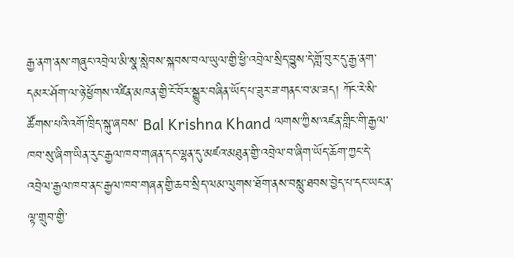རྒྱ་ནག་ནས་གཞུང་འབྲེལ་མི་སྣ་སླེབས་སྐབས་བལ་ཡུལ་གྱི་ཕྱི་འབྲེལ་སྲིད་བྱུས་དེ་གློ་བུར་དུ་རྒྱ་ནག་དམར་ཤོག་ལ་ཉེ་ཕྱོགས་འཛིན་མཁན་གྱི་ངོ་བོར་སྒྱུར་བཞིན་ཡོད་པ་ཟུར་ཟ་གནང་བ་མ་ཟད། ཀོང་རེ་སི་ཚོགས་པའི་འགོ་ཁྲིད་སྐུ་ཞབས་ Bal Krishna Khand ལགས་ཀྱིས་འཛན་གླིང་གི་རྒྱལ་ཁབ་སུ་ཞིག་ཡིན་རུང་རྒྱལ་ཁབ་གཞན་དང་ལྷན་དུ་མཛའ་མཐུན་གྱི་འབྲེལ་བ་ཞིག་ཡོད་ཆོག་ཀྱང་དེ་འབྲེལ་རྒྱལ་ཁབ་ནང་རྒྱལ་ཁབ་གཞན་གྱི་ཆབ་སྲིད་ལམ་ལུགས་ཐོག་ནས་བསླུ་ཐབས་བྱེད་པ་དང་ཡང་ན་ལྟ་གྲུབ་གྱི་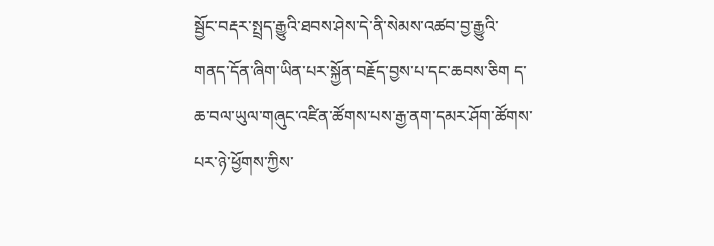སྦྱོང་བརྡར་སྤྲད་རྒྱུའི་ཐབས་ཤེས་དེ་ནི་སེམས་འཚབ་བྱ་རྒྱུའི་གནད་དོན་ཞིག་ཡིན་པར་སྐྱོན་བརྗོད་བྱས་པ་དང་ཆབས་ཅིག ད་ཆ་བལ་ཡུལ་གཞུང་འཛིན་ཚོགས་པས་རྒྱ་ནག་དམར་ཤོག་ཚོགས་པར་ཉེ་ཕྱོགས་ཀྱིས་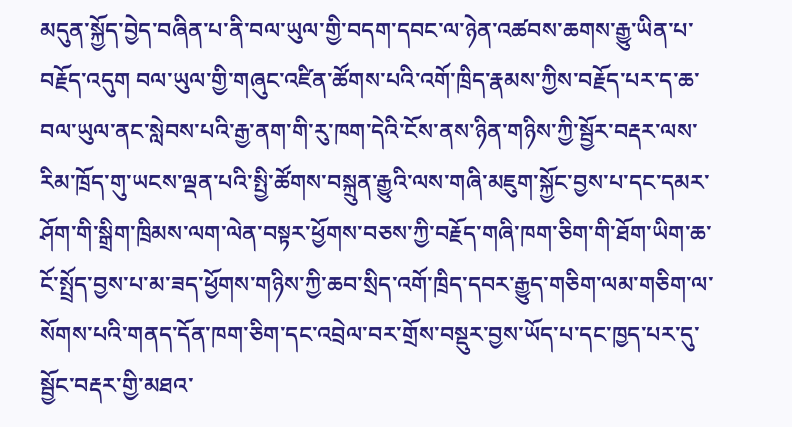མདུན་སྐྱོད་བྱེད་བཞིན་པ་ནི་བལ་ཡུལ་གྱི་བདག་དབང་ལ་ཉེན་འཚབས་ཆགས་རྒྱུ་ཡིན་པ་བརྗོད་འདུག བལ་ཡུལ་གྱི་གཞུང་འཛིན་ཚོགས་པའི་འགོ་ཁྲིད་རྣམས་ཀྱིས་བརྗོད་པར་ད་ཆ་བལ་ཡུལ་ནང་སླེབས་པའི་རྒྱ་ནག་གི་རུ་ཁག་དེའི་ངོས་ནས་ཉིན་གཉིས་ཀྱི་སྦྱོར་བརྡར་ལས་རིམ་ཁྲོད་གུ་ཡངས་ལྡན་པའི་སྤྱི་ཚོགས་བསྐྲུན་རྒྱུའི་ལས་གཞི་མཇུག་སྐྱོང་བྱས་པ་དང་དམར་ཤོག་གི་སྒྲིག་ཁྲིམས་ལག་ལེན་བསྟར་ཕྱོགས་བཅས་ཀྱི་བརྗོད་གཞི་ཁག་ཅིག་གི་ཐོག་ཡིག་ཆ་ངོ་སྤྲོད་བྱས་པ་མ་ཟད་ཕྱོགས་གཉིས་ཀྱི་ཆབ་སྲིད་འགོ་ཁྲིད་དབར་རྒྱུད་གཅིག་ལམ་གཅིག་ལ་སོགས་པའི་གནད་དོན་ཁག་ཅིག་དང་འབྲེལ་བར་གྲོས་བསྡུར་བྱས་ཡོད་པ་དང་ཁྱད་པར་དུ་སྦྱོང་བརྡར་གྱི་མཐའ་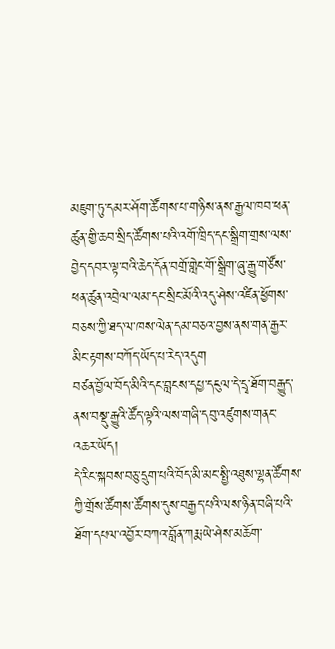མཇུག་ཏུ་དམར་ཤོག་ཚོགས་པ་གཉིས་ནས་རྒྱལ་ཁབ་ཕན་ཚུན་གྱི་ཆབ་སྲིད་ཚོགས་པའི་འགོ་ཁྲིད་དང་སྒྲིག་གྲས་ལས་བྱེད་དབར་ལྟ་བའི་ཆེད་དོན་བགྲོ་གླེང་གོ་སྒྲིག་ཞུ་རྒྱུ་གཙོས་ཕན་ཚུན་འབྲེལ་ལམ་དང་སྲིང་མོའི་འདུ་ཤེས་འཛིན་ཕྱོགས་བཅས་ཀྱི་ཐད་ལ་ཁས་ལེན་དམ་བཅའ་བྱས་ནས་གན་རྒྱར་མིང་རྟགས་བཀོད་ཡོད་པ་རེད་འདུག
བཙན་བྱོལ་བོད་མིའི་དང་བླངས་དཔྱ་དངུལ་དེ་དྲྭ་ཐོག་བརྒྱུད་ནས་བསྡུ་རྒྱུའི་ཚོད་ལྟའི་ལས་གཞི་དབུ་འཛུགས་གནང་འཆར་ཡོད།
དེ་རིང་སྐབས་བཅུ་དྲུག་པའི་བོད་མི་མང་སྤྱི་འཐུས་ལྷན་ཚོགས་ཀྱི་གྲོས་ཚོགས་ཚོགས་དུས་བརྒྱད་པའི་ལས་ཉིན་བཞི་པའི་ཐོག་དཔལ་འབྱོར་བཀའ་བློན་ཀརྨ་ཡེ་ཤེས་མཆོག་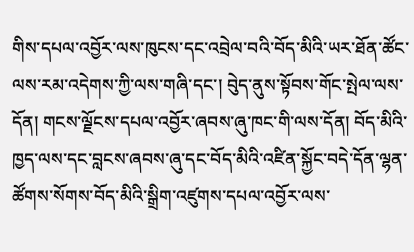གིས་དཔལ་འབྱོར་ལས་ཁུངས་དང་འབྲེལ་བའི་བོད་མིའི་ཡར་ཐོན་ཚོང་ལས་རམ་འདེགས་ཀྱི་ལས་གཞི་དང་། བེུད་ནུས་སྟོབས་གོང་སྤེལ་ལས་དོན། གངས་ལྗོངས་དཔལ་འབྱོར་ཞབས་ཞུ་ཁང་གི་ལས་དོན། བོད་མིའི་ཁྱད་ལས་དང་བླངས་ཞབས་ཞུ་དང་བོད་མིའི་འཛིན་སྐྱོང་བདེ་དོན་ལྷན་ཚོགས་སོགས་བོད་མིའི་སྒྲིག་འཛུགས་དཔལ་འབྱོར་ལས་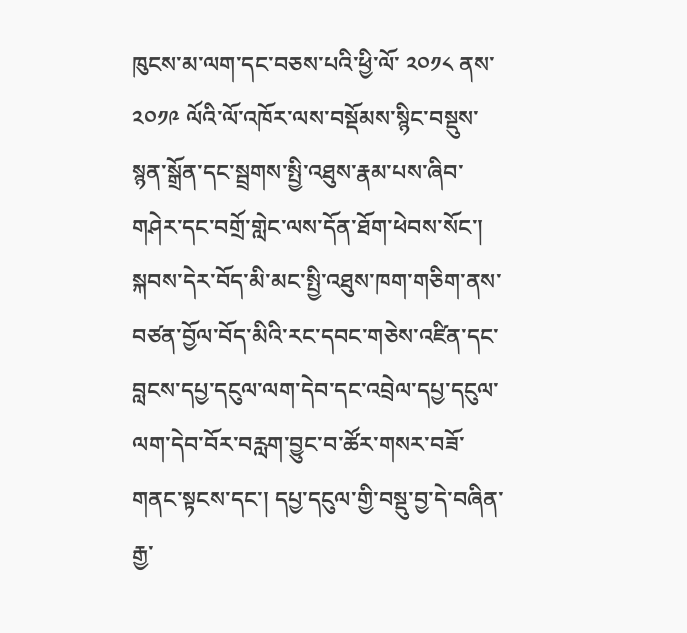ཁུངས་མ་ལག་དང་བཅས་པའི་ཕྱི་ལོ་ ༢༠༡༨ ནས་ ༢༠༡༩ ལོའི་ལོ་འཁོར་ལས་བསྡོམས་སྙིང་བསྡུས་སྙན་སྒྲོན་དང་སྦྲགས་སྤྱི་འཐུས་རྣམ་པས་ཞིབ་གཤེར་དང་བགྲོ་གླེང་ལས་དོན་ཐོག་ཕེབས་སོང་།  སྐབས་དེར་བོད་མི་མང་སྤྱི་འཐུས་ཁག་གཅིག་ནས་བཙན་བྱོལ་བོད་མིའི་རང་དབང་གཅེས་འཛིན་དང་བླངས་དཔྱ་དངུལ་ལག་དེབ་དང་འབྲེལ་དཔྱ་དངུལ་ལག་དེབ་བོར་བརླག་བྱུང་བ་ཚོར་གསར་བཟོ་གནང་སྟངས་དང་། དཔྱ་དངུལ་གྱི་བསྡུ་བྱ་དེ་བཞིན་རྒྱ་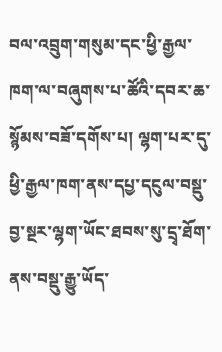བལ་འབྲུག་གསུམ་དང་ཕྱི་རྒྱལ་ཁག་ལ་བཞུགས་པ་ཚོའི་དབར་ཆ་སྙོམས་བཟོ་དགོས་པ། ལྷག་པར་དུ་ཕྱི་རྒྱལ་ཁག་ནས་དཔྱ་དངུལ་བསྡུ་བྱ་སྔར་ལྷག་ཡོང་ཐབས་སུ་དྲྭ་ཐོག་ནས་བསྡུ་རྒྱུ་ཡོད་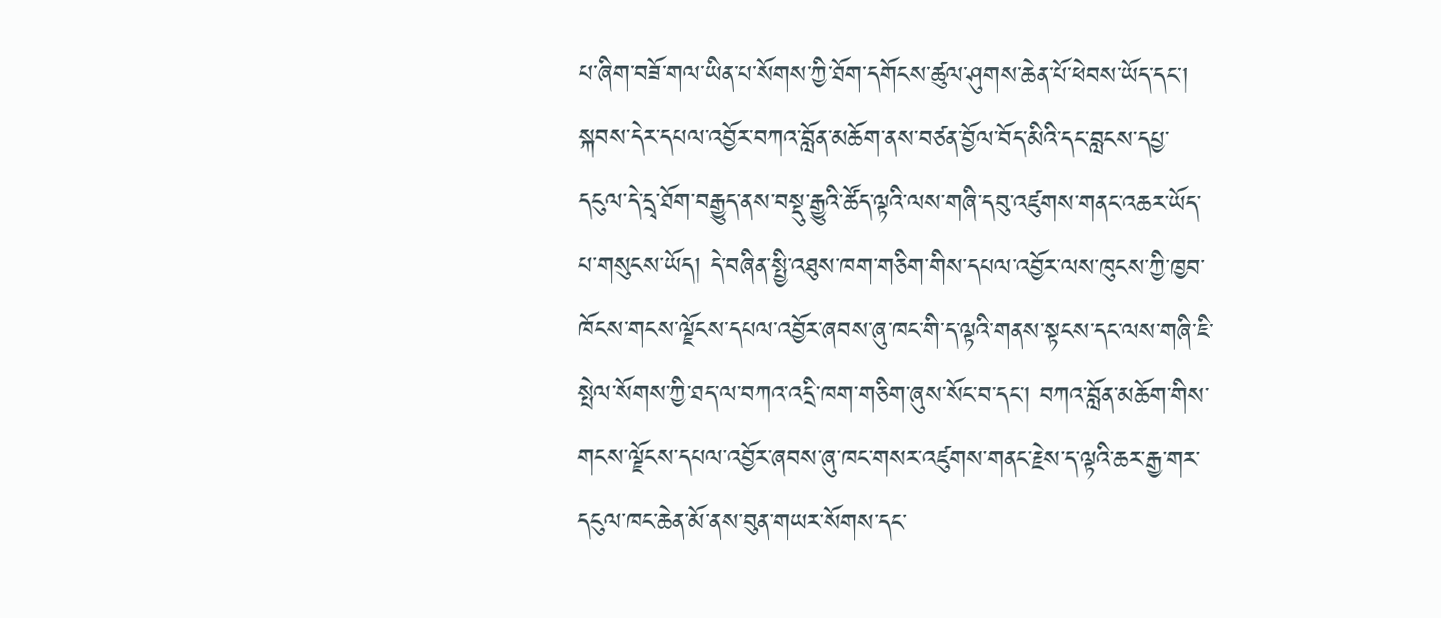པ་ཞིག་བཟོ་གལ་ཡིན་པ་སོགས་ཀྱི་ཐོག་དགོངས་ཚུལ་ཤུགས་ཆེན་པོ་ཕེབས་ཡོད་དང་། སྐབས་དེར་དཔལ་འབྱོར་བཀའ་བློན་མཆོག་ནས་བཙན་བྱོལ་བོད་མིའི་དང་བླངས་དཔྱ་དངུལ་དེ་དྲྭ་ཐོག་བརྒྱུད་ནས་བསྡུ་རྒྱུའི་ཚོད་ལྟའི་ལས་གཞི་དབུ་འཛུགས་གནང་འཆར་ཡོད་པ་གསུངས་ཡོད། དེ་བཞིན་སྤྱི་འཐུས་ཁག་གཅིག་གིས་དཔལ་འབྱོར་ལས་ཁུངས་ཀྱི་ཁྱབ་ཁོངས་གངས་ལྗོངས་དཔལ་འབྱོར་ཞབས་ཞུ་ཁང་གི་ད་ལྟའི་གནས་སྟངས་དང་ལས་གཞི་ཇི་སྤེལ་སོགས་ཀྱི་ཐད་ལ་བཀའ་འདྲི་ཁག་གཅིག་ཞུས་སོང་བ་དང་། བཀའ་བློན་མཆོག་གིས་གངས་ལྗོངས་དཔལ་འབྱོར་ཞབས་ཞུ་ཁང་གསར་འཛུགས་གནང་རྗེས་ད་ལྟའི་ཆར་རྒྱ་གར་དངུལ་ཁང་ཆེན་མོ་ནས་བུན་གཡར་སོགས་དང་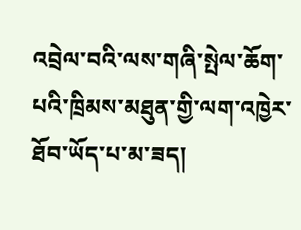འབྲེལ་བའི་ལས་གཞི་སྤེལ་ཆོག་པའི་ཁྲིམས་མཐུན་གྱི་ལག་འཁྱེར་ཐོབ་ཡོད་པ་མ་ཟད།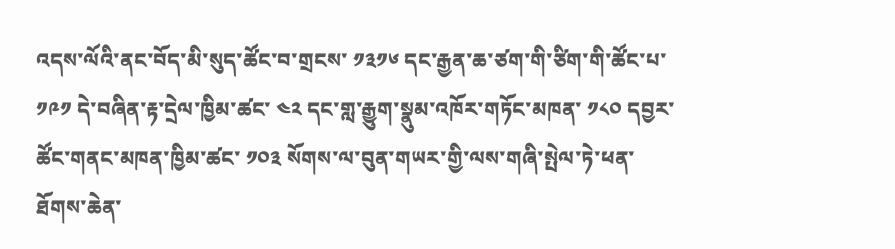འདས་ལོའི་ནང་བོད་མི་སུད་ཚོང་བ་གྲངས་ ༡༣༡༦ དང་རྒྱན་ཆ་ཙག་གི་ཙིག་གི་ཚོང་པ་ ༡༩༡ དེ་བཞིན་རྟ་དྲེལ་ཁྱིམ་ཚང་ ༤༢ དང་གླ་རྒྱུག་སྣུམ་འཁོར་གཏོང་མཁན་ ༡༨༠ དབྱར་ཚོང་གནང་མཁན་ཁྱིམ་ཚང་ ༡༠༣ སོགས་ལ་བུན་གཡར་གྱི་ལས་གཞི་སྤེལ་ཏེ་ཕན་ཐོགས་ཆེན་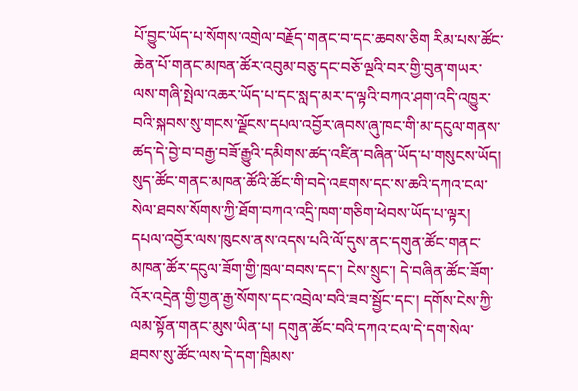པོ་བྱུང་ཡོད་པ་སོགས་འགྲེལ་བརྗོད་གནང་བ་དང་ཆབས་ཅིག རིམ་པས་ཚོང་ཆེན་པོ་གནང་མཁན་ཚོར་འབུམ་བཅུ་དང་བཅོ་ལྔའི་བར་གྱི་བུན་གཡར་ལས་གཞི་སྤེལ་འཆར་ཡོད་པ་དང་སླད་མར་ད་ལྟའི་བཀའ་ཤག་འདི་འཁྱུར་བའི་སྐབས་སུ་གངས་ལྗོངས་དཔལ་འབྱོར་ཞབས་ཞུ་ཁང་གི་མ་དངུལ་གནས་ཚད་དེ་བྱེ་བ་བརྒྱ་བཟོ་རྒྱུའི་དམིགས་ཚད་འཛིན་བཞིན་ཡོད་པ་གསུངས་ཡོད། སུད་ཚོང་གནང་མཁན་ཚོའི་ཚོང་གི་བདེ་འཇགས་དང་ས་ཆའི་དཀའ་ངལ་སེལ་ཐབས་སོགས་ཀྱི་ཐོག་བཀའ་འདྲི་ཁག་གཅིག་ཕེབས་ཡོད་པ་ལྟར། དཔལ་འབྱོར་ལས་ཁུངས་ནས་འདས་པའི་ལོ་དུས་ནང་དགུན་ཚོང་གནང་མཁན་ཚོར་དངུལ་ཟོག་གྱི་ཁྲལ་བབས་དང་། ངེས་སྲུང་། དེ་བཞིན་ཚོང་ཟོག་འོར་འདྲེན་གྱི་གྱན་རྒྱ་སོགས་དང་འབྲེལ་བའི་ཟབ་སྦྱོང་དང་། དགོས་ངེས་ཀྱི་ལམ་སྟོན་གནང་མུས་ཡིན་པ། དགུན་ཚོང་བའི་དཀའ་ངལ་དེ་དག་སེལ་ཐབས་སུ་ཚོང་ལས་དེ་དག་ཁྲིམས་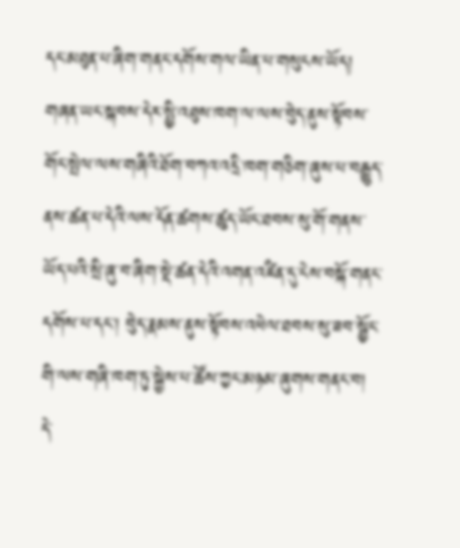དང་མཐུན་པ་ཞིག་གནང་དགོས་གལ་ཡིན་པ་གསུངས་ཡོད།  གཞན་ཡང་སྐབས་དེར་སྤྱི་འཐུས་ཁག་ལ་ལས་བེུད་ནུས་སྟོབས་གོང་སྤེལ་ལས་གཞིའི་ཐོག་བཀའ་འདྲི་ཁག་གཅིག་ཞུས་པ་བརྒྱུད་ནས་ཚན་པ་དེའི་ལས་དོན་ཚགས་ཚུད་ཡོང་ཐབས་སུ་གོ་གནས་ཡོད་པའི་སྲི་ཞུ་བ་ཞིག་སྡེ་ཚན་དེའི་འགན་འཛིན་དུ་ངེས་བསྐོ་གནང་དགོས་པ་དང་། བེུད་རྣམས་ནུས་སྟོབས་འཕེལ་ཐབས་སུ་ཟབ་སྦྱོང་གི་ལས་གཞི་ཁག་ཏུ་སྐྱེས་པ་ཚོས་ཀྱང་མཉམ་ཞུགས་གནང་བ། དེ་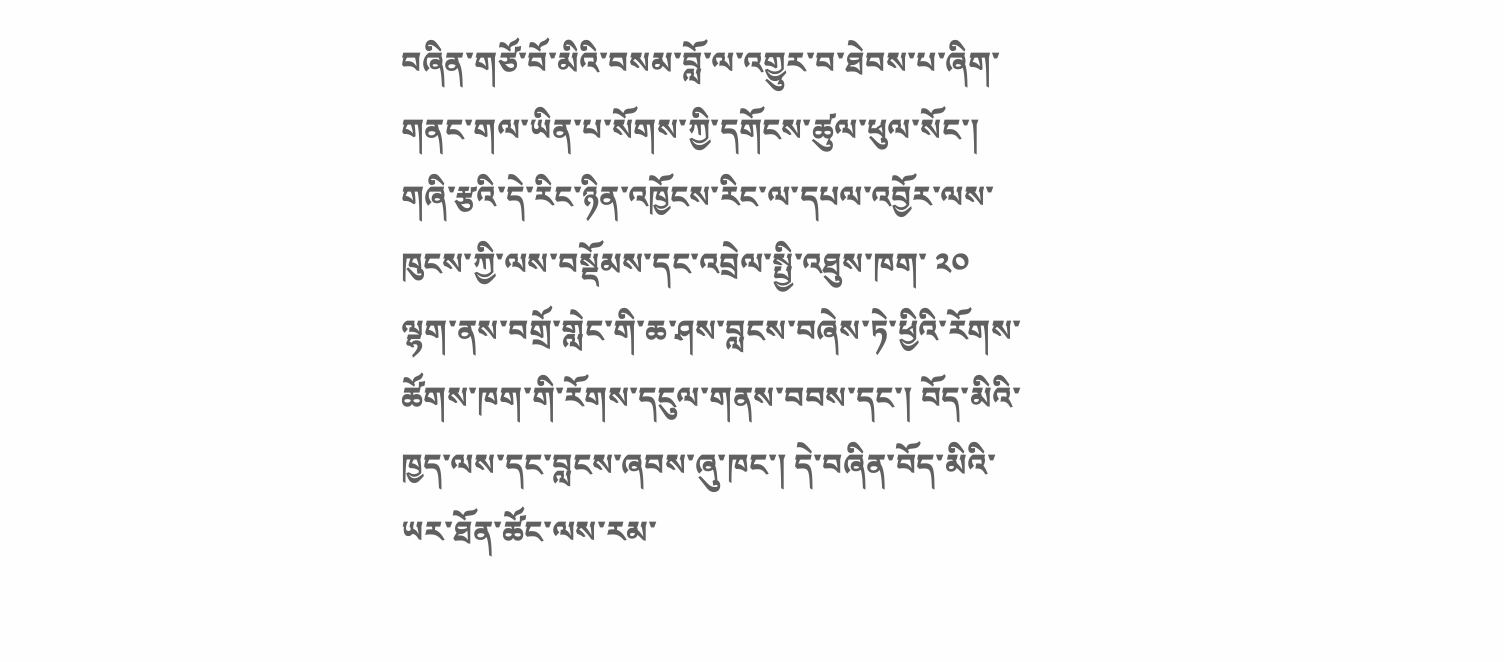བཞིན་གཙོ་བོ་མིའི་བསམ་བློ་ལ་འགྱུར་བ་ཐེབས་པ་ཞིག་གནང་གལ་ཡིན་པ་སོགས་ཀྱི་དགོངས་ཚུལ་ཕུལ་སོང་།  གཞི་རྩའི་དེ་རིང་ཉིན་འཁྱོངས་རིང་ལ་དཔལ་འབྱོར་ལས་ཁུངས་ཀྱི་ལས་བསྡོམས་དང་འབྲེལ་སྤྱི་འཐུས་ཁག་ ༢༠ ལྷག་ནས་བགྲོ་གླེང་གི་ཆ་ཤས་བླངས་བཞེས་ཏེ་ཕྱིའི་རོགས་ཚོགས་ཁག་གི་རོགས་དངུལ་གནས་བབས་དང་། བོད་མིའི་ཁྱད་ལས་དང་བླངས་ཞབས་ཞུ་ཁང་། དེ་བཞིན་བོད་མིའི་ཡར་ཐོན་ཚོང་ལས་རམ་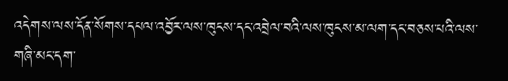འདེགས་ལས་དོན་སོགས་དཔལ་འབྱོར་ལས་ཁུངས་དང་འབྲེལ་བའི་ལས་ཁུངས་མ་ལག་དང་བཅས་པའི་ལས་གཞི་མང་དག་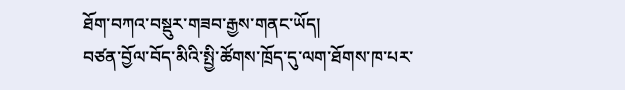ཐོག་བཀའ་བསྡུར་གཟབ་རྒྱས་གནང་ཡོད།
བཙན་བྱོལ་བོད་མིའི་སྤྱི་ཚོགས་ཁྲོད་དུ་ལག་ཐོགས་ཁ་པར་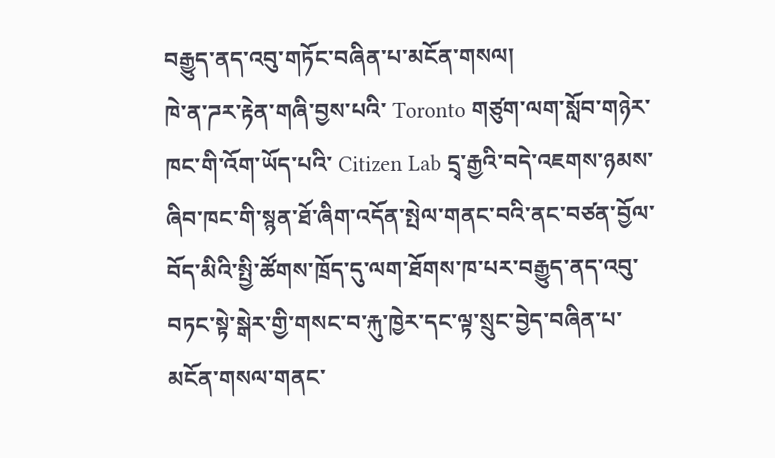བརྒྱུད་ནད་འབུ་གཏོང་བཞིན་པ་མངོན་གསལ།
ཁེ་ན་ཌར་རྟེན་གཞི་བྱས་པའི་ Toronto གཙུག་ལག་སློབ་གཉེར་ཁང་གི་འོག་ཡོད་པའི་ Citizen Lab དྲྭ་རྒྱའི་བདེ་འཇགས་ཉམས་ཞིབ་ཁང་གི་སྙན་ཐོ་ཞིག་འདོན་སྤེལ་གནང་བའི་ནང་བཙན་བྱོལ་བོད་མིའི་སྤྱི་ཚོགས་ཁྲོད་དུ་ལག་ཐོགས་ཁ་པར་བརྒྱུད་ནད་འབུ་བཏང་སྟེ་སྒེར་གྱི་གསང་བ་རྐུ་ཁྱེར་དང་ལྟ་སྲུང་བྱེད་བཞིན་པ་མངོན་གསལ་གནང་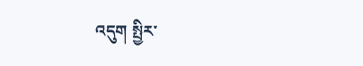འདུག སྤྱིར་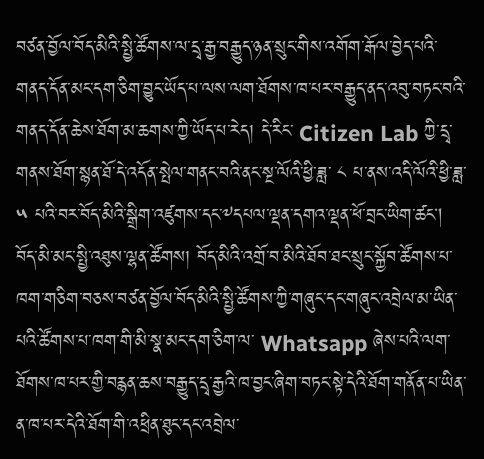བཙན་བྱོལ་བོད་མིའི་སྤྱི་ཚོགས་ལ་དྲྭ་རྒྱ་བརྒྱུད་ཉན་སྲུང་གིས་འགོག་རྒོལ་བྱེད་པའི་གནད་དོན་མང་དག་ཅིག་བྱུང་ཡོད་པ་ལས་ལག་ཐོགས་ཁ་པར་བརྒྱུད་ནད་འབུ་བཏང་བའི་གནད་དོན་ཆེས་ཐོག་མ་ཆགས་ཀྱི་ཡོད་པ་རེད། དེ་རིང་ Citizen Lab ཀྱི་དྲྭ་གནས་ཐོག་སྙན་ཐོ་དེ་འདོན་སྤེལ་གནང་བའི་ནང་སྔ་ལོའི་ཕྱི་ཟླ་ ༨ པ་ནས་འདི་ལོའི་ཕྱི་ཟླ་ ༥ པའི་བར་བོད་མིའི་སྒྲིག་འཛུགས་དང་༸དཔལ་ལྡན་དགའ་ལྡན་ཕོ་བྲང་ཡིག་ཚང། བོད་མི་མང་སྤྱི་འཐུས་ལྷན་ཚོགས། བོད་མིའི་འགྲོ་བ་མིའི་ཐོབ་ཐང་སྲུང་སྐྱོབ་ཚོགས་པ་ཁག་གཅིག་བཅས་བཙན་བྱོལ་བོད་མིའི་སྤྱི་ཚོགས་ཀྱི་གཞུང་དང་གཞུང་འབྲེལ་མ་ཡིན་པའི་ཚོགས་པ་ཁག་གི་མི་སྣ་མང་དག་ཅིག་ལ་ Whatsapp ཞེས་པའི་ལག་ཐོགས་ཁ་པར་གྱི་བརྙན་ཆས་བརྒྱུད་དྲྭ་རྒྱའི་ཁ་བྱང་ཞིག་བཏང་སྟེ་དེའི་ཐོག་གནོན་པ་ཡིན་ན་ཁ་པར་དེའི་ཐོག་གི་འཕྲིན་ཐུང་དང་འབྲེལ་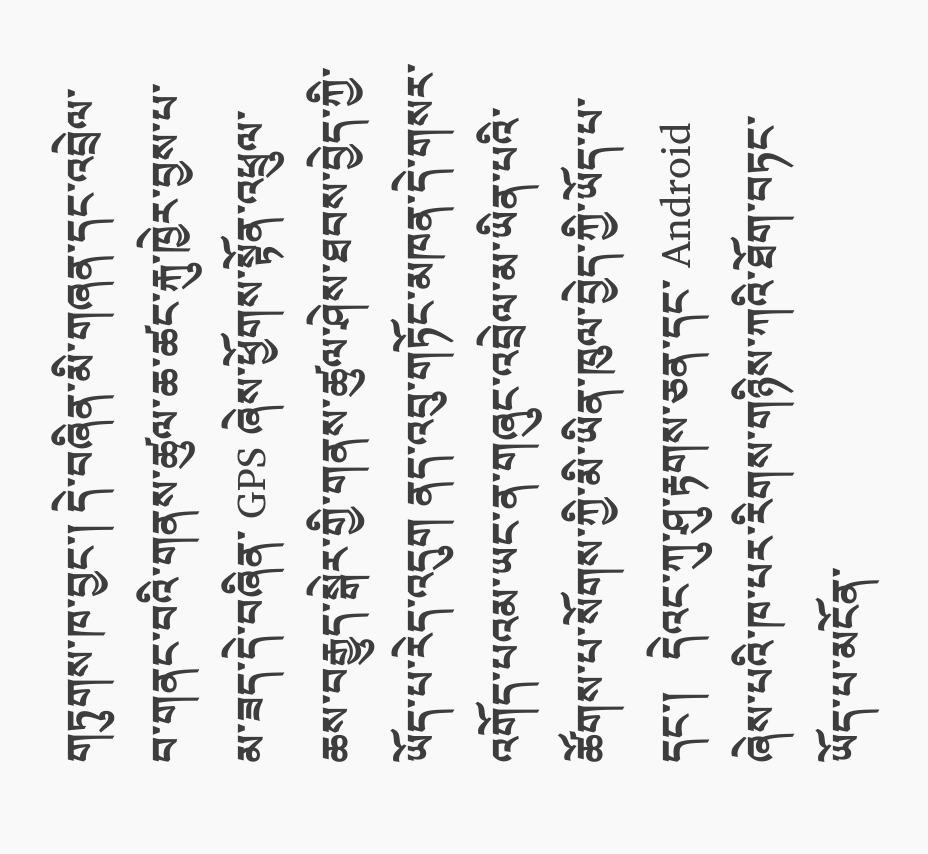གཏུགས་ཁ་བྱང་། དེ་བཞིན་མི་གཞན་དང་འབྲེལ་བ་གནང་བའི་གནས་ཚུལ་ཆ་ཚང་རྐུ་ཁྱེར་བྱས་པ་མ་ཟད་དེ་བཞིན་ GPS ཞེས་ཕྱོགས་སྟོན་འཕྲུལ་ཆས་བརྒྱུད་སྒེར་གྱི་གནས་ཚུལ་ཤེས་ཐབས་བྱེད་ཀྱི་ཡོད་པ་རེད་འདུག ནད་འབུ་གཏོང་མཁན་དེ་གསར་འགོད་པའམ་ཡང་ན་གཞུང་འབྲེལ་མ་ཡིན་པའི་ཚོགས་པ་སོགས་ཀྱི་མི་ཡིན་ཁུལ་བྱེད་ཀྱི་ཡོད་པ་དང་།   དེའང་ཀུ་ཤུ་རྟགས་ཅན་དང་ Android ཞེས་པའི་ཁ་པར་རིགས་གཉིས་ཀའི་ཐོག་བཏང་ཡོད་པ་མངོན་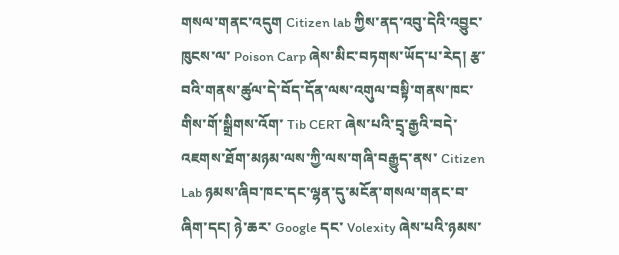གསལ་གནང་འདུག Citizen lab ཀྱིས་ནད་འབུ་དེའི་འབྱུང་ཁུངས་ལ་ Poison Carp ཞེས་མིང་བཏགས་ཡོད་པ་རེད། རྩ་བའི་གནས་ཚུལ་དེ་བོད་དོན་ལས་འགུལ་བསྟི་གནས་ཁང་གིས་གོ་སྒྲིགས་འོག་ Tib CERT ཞེས་པའི་དྲྭ་རྒྱའི་བདེ་འཇགས་ཐོག་མཉམ་ལས་ཀྱི་ལས་གཞི་བརྒྱུད་ནས་ Citizen Lab ཉམས་ཞིབ་ཁང་དང་ལྷན་དུ་མངོན་གསལ་གནང་བ་ཞིག་དང། ཉེ་ཆར་ Google དང་ Volexity ཞེས་པའི་ཉམས་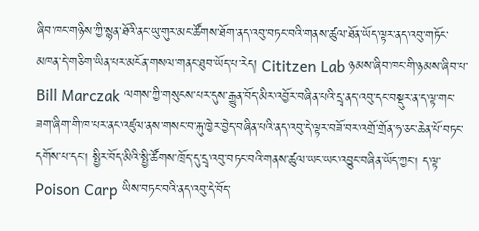ཞིབ་ཁང་གཉིས་ཀྱི་སྙན་ཐོའི་ནང་ཡུ་གུར་མང་ཚོགས་ཐོག་ནད་འབུ་བཏང་བའི་གནས་ཚུལ་ཐོན་ཡོད་ལྟར་ནད་འབུ་གཏོང་མཁན་དེ་གཅིག་ཡིན་པར་མངོན་གསལ་གནང་ཐུབ་ཡོད་པ་རེད། Cititzen Lab ཉམས་ཞིབ་ཁང་གི་ཉམས་ཞིབ་པ་ Bill Marczak ལགས་ཀྱི་གསུངས་པར་དུས་རྒྱུན་བོད་མིར་འབྱོར་བཞིན་པའི་དྲྭ་ནད་འབུ་དང་བསྡུར་ན་ད་ལྟ་གང་ཟག་ཞིག་གི་ཁ་པར་ནང་འཛུལ་ནས་གསང་བ་རྐུ་ཁྱེར་བྱེད་བཞིན་པའི་ནད་འབུ་དེ་ལྟར་བཟོ་བར་འགྲོ་གྲོན་ཧ་ཅང་ཆེན་པོ་བཏང་དགོས་པ་དང། སྤྱིར་བོད་མིའི་སྤྱི་ཚོགས་ཁྲོད་དུ་དྲྭ་འབུ་བཏང་བའི་གནས་ཚུལ་ཡང་ཡང་འབྱུང་བཞིན་ཡོད་ཀྱང། ད་ལྟ་ Poison Carp ཡིས་བཏང་བའི་ནད་འབུ་དེ་བོད་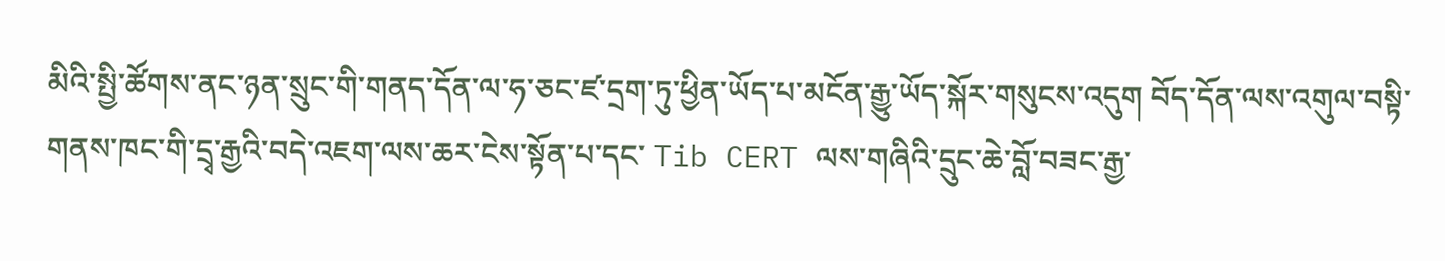མིའི་སྤྱི་ཚོགས་ནང་ཉན་སྲུང་གི་གནད་དོན་ལ་ཧ་ཅང་ཛ་དྲག་ཏུ་ཕྱིན་ཡོད་པ་མངོན་རྒྱུ་ཡོད་སྐོར་གསུངས་འདུག བོད་དོན་ལས་འགུལ་བསྟི་གནས་ཁང་གི་དྲྭ་རྒྱའི་བདེ་འཇག་ལས་ཆར་ངེས་སྟོན་པ་དང་ Tib CERT ལས་གཞིའི་དྲུང་ཆེ་བློ་བཟང་རྒྱ་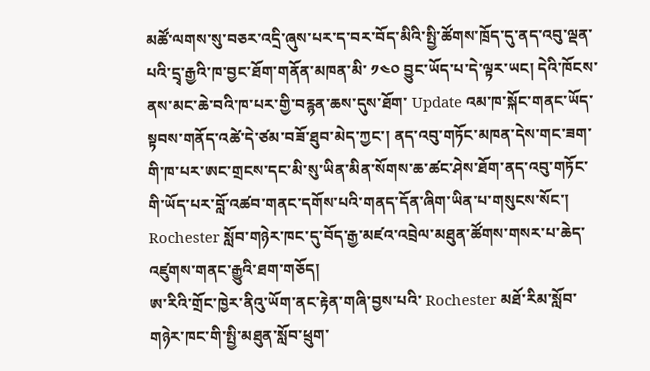མཚོ་ལགས་སུ་བཅར་འདྲི་ཞུས་པར་ད་བར་བོད་མིའི་སྤྱི་ཚོགས་ཁྲོད་དུ་ནད་འབུ་ལྡན་པའི་དྲྭ་རྒྱའི་ཁ་བྱང་ཐོག་གནོན་མཁན་མི་ ༡༤༠ བྱུང་ཡོད་པ་དེ་ལྟར་ཡང། དེའི་ཁོངས་ནས་མང་ཆེ་བའི་ཁ་པར་གྱི་བརྙན་ཆས་དུས་ཐོག་ Update འམ་ཁ་སྐོང་གནང་ཡོད་སྟབས་གནོད་འཚེ་དེ་ཙམ་བཟོ་ཐུབ་མེད་ཀྱང་། ནད་འབུ་གཏོང་མཁན་དེས་གང་ཟག་གི་ཁ་པར་ཨང་གྲངས་དང་མི་སུ་ཡིན་མིན་སོགས་ཆ་ཚང་ཤེས་ཐོག་ནད་འབུ་གཏོང་གི་ཡོད་པར་བློ་འཚབ་གནང་དགོས་པའི་གནད་དོན་ཞིག་ཡིན་པ་གསུངས་སོང་།
Rochester སློབ་གཉེར་ཁང་དུ་བོད་རྒྱ་མཛའ་འབྲེལ་མཐུན་ཚོགས་གསར་པ་ཆེད་འཛུགས་གནང་རྒྱུའི་ཐག་གཅོད།
ཨ་རིའི་གྲོང་ཁྱེར་ནིའུ་ཡོག་ནང་རྟེན་གཞི་བྱས་པའི་ Rochester མཐོ་རིམ་སློབ་གཉེར་ཁང་གི་སྤྱི་མཐུན་སློབ་ཕྲུག་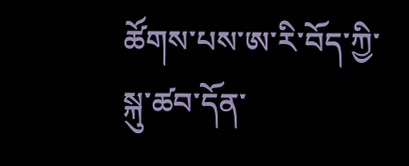ཚོགས་པས་ཨ་རི་བོད་ཀྱི་སྐུ་ཚབ་དོན་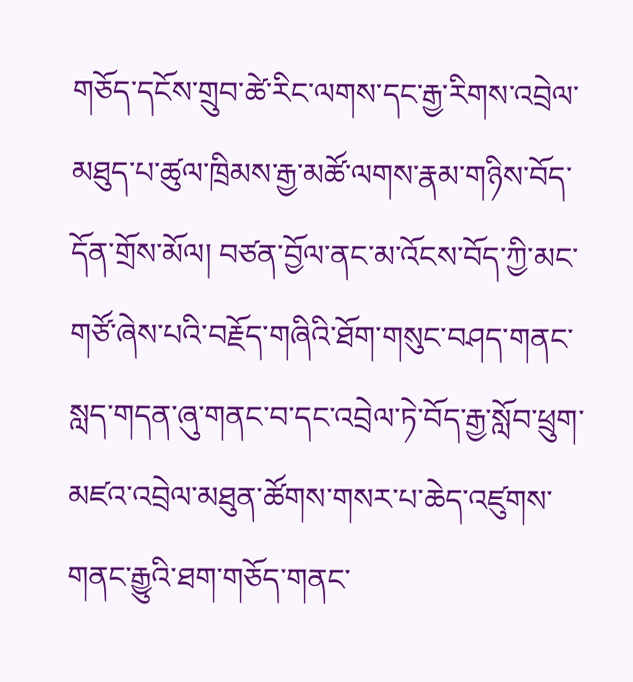གཅོད་དངོས་གྲུབ་ཚེ་རིང་ལགས་དང་རྒྱ་རིགས་འབྲེལ་མཐུད་པ་ཚུལ་ཁྲིམས་རྒྱ་མཚོ་ལགས་རྣམ་གཉིས་བོད་དོན་གྲོས་མོལ། བཙན་བྱོལ་ནང་མ་འོངས་བོད་ཀྱི་མང་གཙོ་ཞེས་པའི་བརྗོད་གཞིའི་ཐོག་གསུང་བཤད་གནང་སླད་གདན་ཞུ་གནང་བ་དང་འབྲེལ་ཏེ་བོད་རྒྱ་སློབ་ཕྲུག་མཛའ་འབྲེལ་མཐུན་ཚོགས་གསར་པ་ཆེད་འཛུགས་གནང་རྒྱུའི་ཐག་གཅོད་གནང་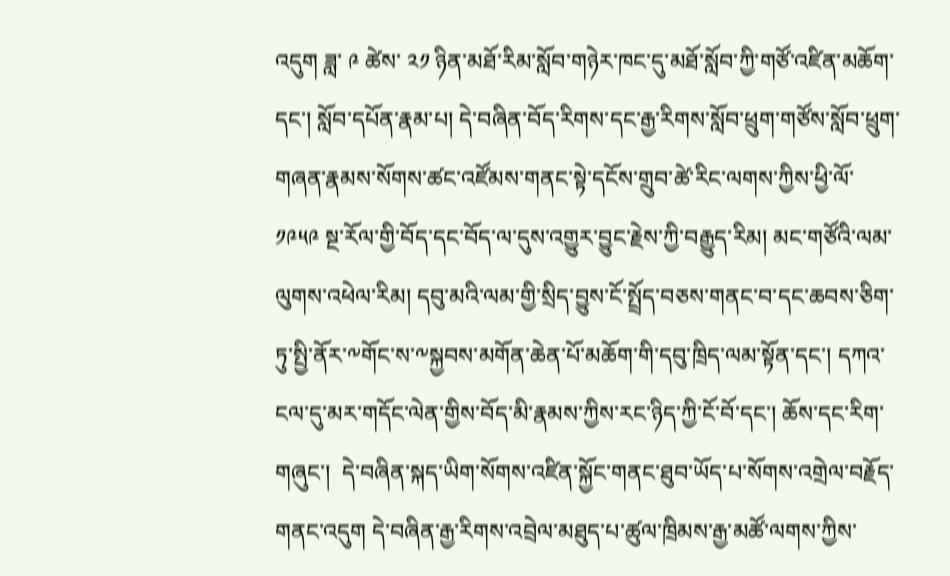འདུག ཟླ་ ༩ ཚེས་ ༢༡ ཉིན་མཐོ་རིམ་སློབ་གཉེར་ཁང་དུ་མཐོ་སློབ་ཀྱི་གཙོ་འཛིན་མཆོག་དང་། སློབ་དཔོན་རྣམ་པ། དེ་བཞིན་བོད་རིགས་དང་རྒྱ་རིགས་སློབ་ཕྲུག་གཙོས་སློབ་ཕྲུག་གཞན་རྣམས་སོགས་ཚང་འཛོམས་གནང་སྟེ་དངོས་གྲུབ་ཚེ་རིང་ལགས་ཀྱིས་ཕྱི་ལོ་ ༡༩༥༩ སྔ་རོལ་གྱི་བོད་དང་བོད་ལ་དུས་འགྱུར་བྱུང་རྗེས་ཀྱི་བརྒྱུད་རིམ། མང་གཙོའི་ལམ་ལུགས་འཕེལ་རིམ། དབུ་མའི་ལམ་གྱི་སྲིད་བྱུས་ངོ་སྤྲོད་བཅས་གནང་བ་དང་ཆབས་ཅིག་ཏུ་སྤྱི་ནོར་༸གོང་ས་༸སྐྱབས་མགོན་ཆེན་པོ་མཆོག་གི་དབུ་ཁྲིད་ལམ་སྟོན་དང་། དཀའ་ངལ་དུ་མར་གདོང་ལེན་གྱིས་བོད་མི་རྣམས་ཀྱིས་རང་ཉིད་ཀྱི་ངོ་བོ་དང་། ཆོས་དང་རིག་གཞུང་།  དེ་བཞིན་སྐད་ཡིག་སོགས་འཛིན་སྐྱོང་གནང་ཐུབ་ཡོད་པ་སོགས་འགྲེལ་བརྗོད་གནང་འདུག དེ་བཞིན་རྒྱ་རིགས་འབྲེལ་མཐུད་པ་ཚུལ་ཁྲིམས་རྒྱ་མཚོ་ལགས་ཀྱིས་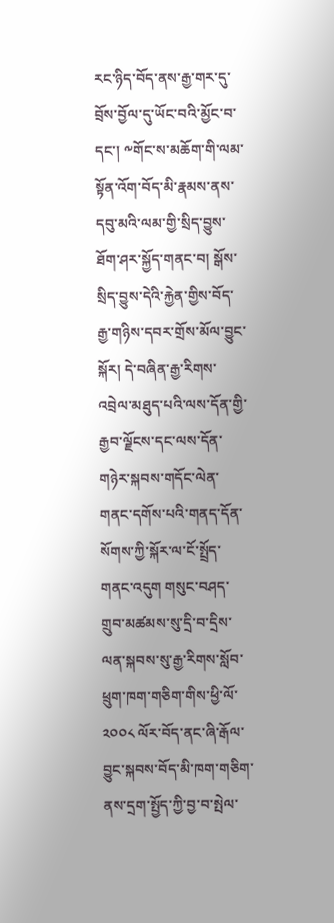རང་ཉིད་བོད་ནས་རྒྱ་གར་དུ་བྲོས་བྱོལ་དུ་ཡོང་བའི་མྱོང་བ་དང་། ༸གོང་ས་མཆོག་གི་ལམ་སྟོན་འོག་བོད་མི་རྣམས་ནས་དབུ་མའི་ལམ་གྱི་སྲིད་བྱུས་ཐོག་ཤར་སྐྱོད་གནང་བ། སྒོས་སྲིད་བྱུས་དེའི་རྐྱེན་གྱིས་བོད་རྒྱ་གཉིས་དབར་གྲོས་མོལ་བྱུང་སྐོར། དེ་བཞིན་རྒྱ་རིགས་འབྲེལ་མཐུད་པའི་ལས་དོན་གྱི་རྒྱབ་ལྗོངས་དང་ལས་དོན་གཉེར་སྐབས་གདོང་ལེན་གནང་དགོས་པའི་གནད་དོན་སོགས་ཀྱི་སྐོར་ལ་ངོ་སྤྲོད་གནང་འདུག གསུང་བཤད་གྲུབ་མཚམས་སུ་དྲི་བ་དྲིས་ལན་སྐབས་སུ་རྒྱ་རིགས་སློབ་ཕྲུག་ཁག་གཅིག་གིས་ཕྱི་ལོ་ ༢༠༠༨ ལོར་བོད་ནང་ཞི་རྒོལ་བྱུང་སྐབས་བོད་མི་ཁག་གཅིག་ནས་དྲག་སྤྱོད་ཀྱི་བྱ་བ་སྤེལ་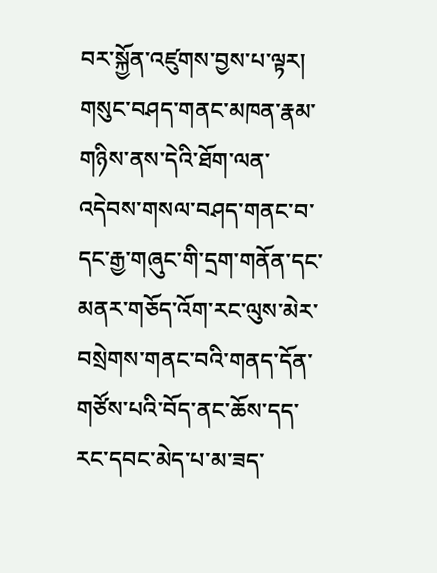བར་སྐྱོན་འཛུགས་བྱས་པ་ལྟར། གསུང་བཤད་གནང་མཁན་རྣམ་གཉིས་ནས་དེའི་ཐོག་ལན་འདེབས་གསལ་བཤད་གནང་བ་དང་རྒྱ་གཞུང་གི་དྲག་གནོན་དང་མནར་གཅོད་འོག་རང་ལུས་མེར་བསྲེགས་གནང་བའི་གནད་དོན་གཙོས་པའི་བོད་ནང་ཆོས་དད་རང་དབང་མེད་པ་མ་ཟད་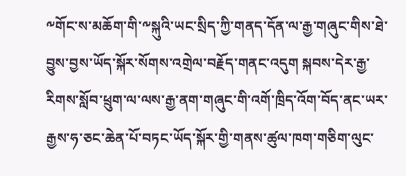༸གོང་ས་མཆོག་གི་༸སྐུའི་ཡང་སྲིད་ཀྱི་གནད་དོན་ལ་རྒྱ་གཞུང་གིས་ཐེ་བྱུས་བྱས་ཡོད་སྐོར་སོགས་འགྲེལ་བརྗོད་གནང་འདུག སྐབས་དེར་རྒྱ་རིགས་སློབ་ཕྲུག་ལ་ལས་རྒྱ་ནག་གཞུང་གི་འགོ་ཁྲིད་འོག་བོད་ནང་ཡར་རྒྱས་ཧ་ཅང་ཆེན་པོ་བཏང་ཡོད་སྐོར་གྱི་གནས་ཚུལ་ཁག་གཅིག་ལུང་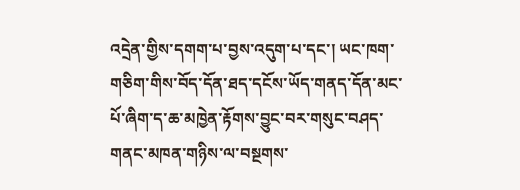འདྲེན་གྱིས་དགག་པ་བྱས་འདུག་པ་དང་། ཡང་ཁག་གཅིག་གིས་བོད་དོན་ཐད་དངོས་ཡོད་གནད་དོན་མང་པོ་ཞིག་ད་ཆ་མཁྱེན་རྟོགས་བྱུང་བར་གསུང་བཤད་གནང་མཁན་གཉིས་ལ་བསྔགས་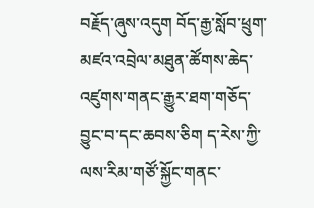བརྗོད་ཞུས་འདུག བོད་རྒྱ་སློབ་ཕྲུག་མཛའ་འབྲེལ་མཐུན་ཚོགས་ཆེད་འཛུགས་གནང་རྒྱུར་ཐག་གཅོད་བྱུང་བ་དང་ཆབས་ཅིག ད་རེས་ཀྱི་ལས་རིམ་གཙོ་སྐྱོང་གནང་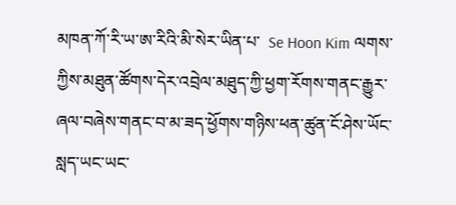མཁན་ཀོ་རི་ཡ་ཨ་རིའི་མི་སེར་ཡིན་པ་  Se Hoon Kim ལགས་ཀྱིས་མཐུན་ཚོགས་དེར་འབྲེལ་མཐུད་ཀྱི་ཕྱག་རོགས་གནང་རྒྱུར་ཞལ་བཞེས་གནང་བ་མ་ཟད་ཕྱོགས་གཉིས་ཕན་ཚུན་ངོ་ཤེས་ཡོང་སླད་ཡང་ཡང་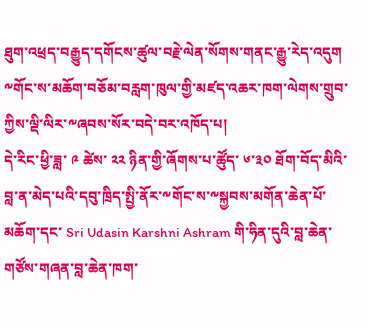ཐུག་འཕྲད་བརྒྱུད་དགོངས་ཚུལ་བརྗེ་ལེན་སོགས་གནང་རྒྱུ་རེད་འདུག
༸གོང་ས་མཆོག་བཅོམ་བརླག་ཁུལ་གྱི་མཛད་འཆར་ཁག་ལེགས་གྲུབ་ཀྱིས་ལྡི་ལིར་༸ཞབས་སོར་བདེ་བར་འཁོད་པ།
དེ་རིང་ཕྱི་ཟླ་ ༩ ཚེས་ ༢༢ ཉིན་གྱི་ཞོགས་པ་ཚོུད་ ༦་༣༠ ཐོག་བོད་མིའི་བླ་ན་མེད་པའི་དབུ་ཁྲིད་སྤྱི་ནོར་༸གོང་ས་༸སྐྱབས་མགོན་ཆེན་པོ་མཆོག་དང་ Sri Udasin Karshni Ashram གི་ཧིན་དུའི་བླ་ཆེན་གཙོས་གཞན་བླ་ཆེན་ཁག་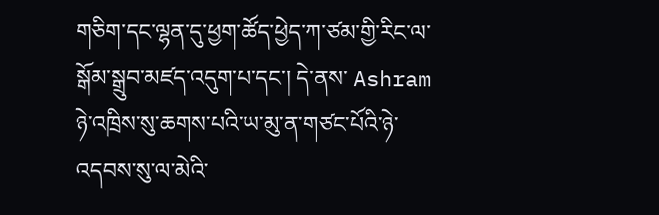གཅིག་དང་ལྷན་དུ་ཕྱག་ཚོད་ཕྱེད་ཀ་ཙམ་གྱི་རིང་ལ་སྒོམ་སྒྲུབ་མཛད་འདུག་པ་དང་། དེ་ནས་ Ashram ཉེ་འཁྲིས་སུ་ཆགས་པའི་ཡ་མུ་ན་གཙང་པོའི་ཉེ་འདབས་སུ་ལ་མེའི་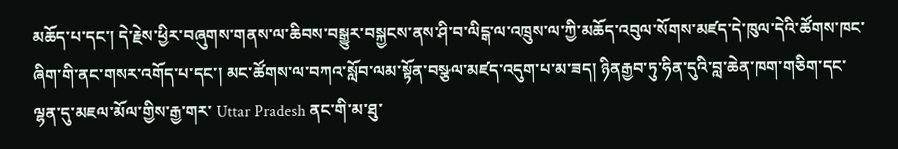མཆོད་པ་དང་། དེ་རྗེས་ཕྱིར་བཞུགས་གནས་ལ་ཆིབས་བསྒྱུར་བསྐྱངས་ནས་ཤི་བ་ལིངྒ་ལ་འཁྲུས་ལ་ཀྱི་མཆོད་འབུལ་སོགས་མཛད་དེ་ཁུལ་དེའི་ཚོགས་ཁང་ཞིག་གི་ནང་གསར་འགོད་པ་དང་། མང་ཚོགས་ལ་བཀའ་སློབ་ལམ་སྟོན་བསྩལ་མཛད་འདུག་པ་མ་ཟད། ཉིནརྒྱབ་ཏུ་ཧིན་དུའི་བླ་ཆེན་ཁག་གཅིག་དང་ལྷན་དུ་མཇལ་མོལ་གྱིས་རྒྱ་གར་ Uttar Pradesh ནང་གི་མ་ཐུ་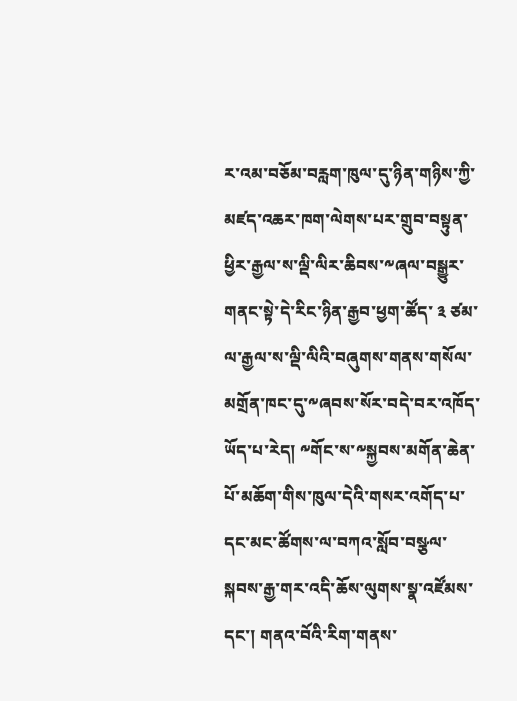ར་འམ་བཅོམ་བརླག་ཁུལ་དུ་ཉིན་གཉིས་ཀྱི་མཛད་འཆར་ཁག་ལེགས་པར་གྲུབ་བསྟུན་ཕྱིར་རྒྱལ་ས་ལྡི་ལིར་ཆིབས་༸ཞལ་བསྒྱུར་གནང་སྟེ་དེ་རིང་ཉིན་རྒྱབ་ཕྱག་ཚོད་ ༣ ཙམ་ལ་རྒྱལ་ས་ལྡི་ལིའི་བཞུགས་གནས་གསོལ་མགྲོན་ཁང་དུ་༸ཞབས་སོར་བདེ་བར་འཁོད་ཡོད་པ་རེད། ༸གོང་ས་༸སྐྱབས་མགོན་ཆེན་པོ་མཆོག་གིས་ཁུལ་དེའི་གསར་འགོད་པ་དང་མང་ཚོགས་ལ་བཀའ་སློབ་བསྩལ་སྐབས་རྒྱ་གར་འདི་ཆོས་ལུགས་སྣ་འཛོམས་དང་། གནའ་བོའི་རིག་གནས་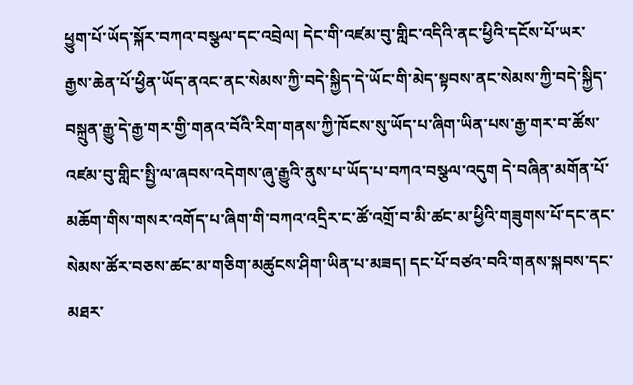ཕྱུག་པོ་ཡོད་སྐོར་བཀའ་བསྩལ་དང་འབྲེལ། དེང་གི་འཛམ་བུ་གླིང་འདིའི་ནང་ཕྱིའི་དངོས་པོ་ཡར་རྒྱས་ཆེན་པོ་ཕྱིན་ཡོད་ནའང་ནང་སེམས་ཀྱི་བདེ་སྐྱིད་དེ་ཡོང་གི་མེད་སྟབས་ནང་སེམས་ཀྱི་བདེ་སྐྱིད་བསྐྲུན་རྒྱུ་དེ་རྒྱ་གར་གྱི་གནའ་བོའི་རིག་གནས་ཀྱི་ཁོངས་སུ་ཡོད་པ་ཞིག་ཡིན་པས་རྒྱ་གར་བ་ཚོས་འཛམ་བུ་གླིང་སྤྱི་ལ་ཞབས་འདེགས་ཞུ་རྒྱུའི་ནུས་པ་ཡོད་པ་བཀའ་བསྩལ་འདུག དེ་བཞིན་མགོན་པོ་མཆོག་གིས་གསར་འགོད་པ་ཞིག་གི་བཀའ་འདྲིར་ང་ཚོ་འགྲོ་བ་མི་ཚང་མ་ཕྱིའི་གཟུགས་པོ་དང་ནང་སེམས་ཚོར་བཅས་ཚང་མ་གཅིག་མཚུངས་ཤིག་ཡིན་པ་མཟད། དང་པོ་བཙའ་བའི་གནས་སྐབས་དང་མཐར་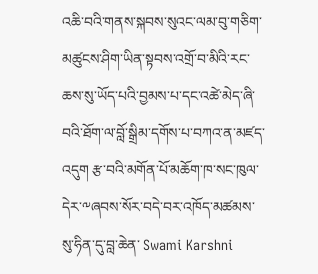འཆི་བའི་གནས་སྐབས་སུའང་ལམ་བུ་གཅིག་མཚུངས་ཤིག་ཡིན་སྟབས་འགྲོ་བ་མིའི་རང་ཆས་སུ་ཡོད་པའི་བྱམས་པ་དང་འཚེ་མེད་ཞི་བའི་ཐོག་ལ་བློ་སྒྲིམ་དགོས་པ་བཀའ་ན་མཛད་འདུག རྩ་བའི་མགོན་པོ་མཆོག་ཁ་སང་ཁུལ་དེར་༸ཞབས་སོར་བདེ་བར་འཁོད་མཚམས་སུ་ཧིན་དུ་བླ་ཆེན་ Swami Karshni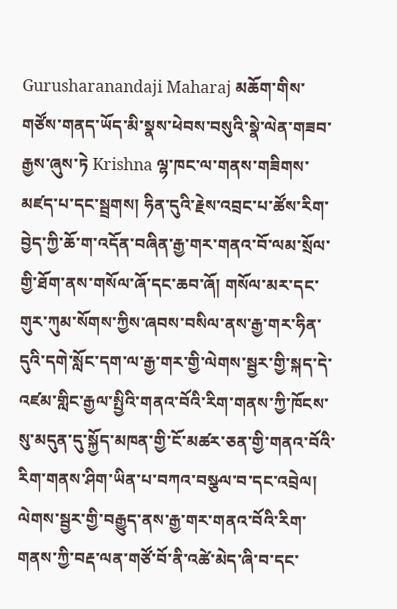Gurusharanandaji Maharaj མཆོག་གིས་གཙོས་གནད་ཡོད་མི་སྣས་ཕེབས་བསུའི་སྣེ་ལེན་གཟབ་རྒྱས་ཞུས་ཏེ Krishna ལྷ་ཁང་ལ་གནས་གཟིགས་མཛད་པ་དང་སྦྲགས། ཧིན་དུའི་རྗེས་འབྲང་པ་ཚོས་རིག་བྱེད་ཀྱི་ཆོ་ག་འདོན་བཞིན་རྒྱ་གར་གནའ་བོ་ལམ་སྲོལ་གྱི་ཐོག་ནས་གསོལ་ཞོ་དང་ཆབ་ཞོ། གསོལ་མར་དང་གུར་ཀུམ་སོགས་ཀྱིས་ཞབས་བསིལ་ནས་རྒྱ་གར་ཧིན་དུའི་དགེ་སློང་དག་ལ་རྒྱ་གར་གྱི་ལེགས་སྦྱར་གྱི་སྐད་དེ་འཛམ་གླིང་རྒྱལ་སྤྱིའི་གནའ་བོའི་རིག་གནས་ཀྱི་ཁོངས་སུ་མདུན་དུ་སྐྱོད་མཁན་གྱི་ངོ་མཚར་ཅན་གྱི་གནའ་བོའི་རིག་གནས་ཤིག་ཡིན་པ་བཀའ་བསྩལ་བ་དང་འབྲེལ། ལེགས་སྦྱར་གྱི་བརྒྱུད་ནས་རྒྱ་གར་གནའ་བོའི་རིག་གནས་ཀྱི་བརྡ་ལན་གཙོ་བོ་ནི་འཚེ་མེད་ཞི་བ་དང་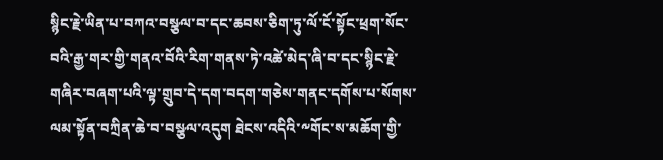སྙིང་རྗེ་ཡིན་པ་བཀའ་བསྩལ་བ་དང་ཆབས་ཅིག་ཏུ་ལོ་ངོ་སྟོང་ཕྲག་སོང་བའི་རྒྱ་གར་གྱི་གནའ་བོའི་རིག་གནས་ཏེ་འཚེ་མེད་ཞི་བ་དང་སྙིང་རྗེ་གཞིར་བཞག་པའི་ལྟ་གྲུབ་དེ་དག་བདག་གཅེས་གནང་དགོས་པ་སོགས་ལམ་སྟོན་བཀྲིན་ཆེ་བ་བསྩལ་འདུག ཐེངས་འདིའི་༸གོང་ས་མཆོག་གྱི་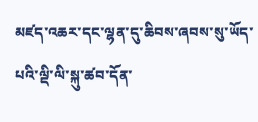མཛད་འཆར་དང་ལྷན་དུ་ཆིབས་ཞབས་སུ་ཡོད་པའི་ལྡི་ལི་སྐུ་ཚབ་དོན་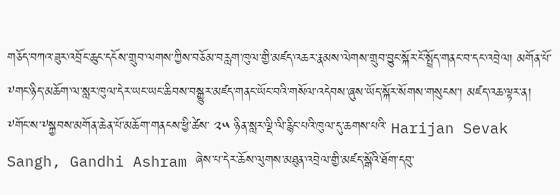གཅོད་བཀའ་ཟུར་འབྲོང་ཆུང་དངོས་གྲུབ་ལགས་ཀྱིས་བཅོམ་བརླག་ཁུལ་གྱི་མཛད་འཆར་རྣམས་ལེགས་གྲུབ་བྱུང་སྐོར་ངོ་སྤྲོད་གནང་བ་དང་འབྲེལ། མགོན་པོ་༸གང་ཉིད་མཆོག་ལ་སླར་ཁུལ་དེར་ཡང་ཡང་ཆིབས་བསྒྱུར་མཛད་གནང་ཡོང་བའི་གསོལ་འདེབས་ཞུས་ཡོད་སྐོར་སོགས་གསུངས་། མཛད་འཆ་ལྟར་ན། ༸གོང་ས་༸སྐྱབས་མགོན་ཆེན་པོ་མཆོག་གནངས་ཕྱི་ཚེས་ ༢༥ ཉིན་སླར་ལྡི་ལི་རྙིང་པའི་ཁུལ་དུ་ཆགས་པའི་ Harijan Sevak Sangh, Gandhi Ashram ཞེས་པ་དེར་ཆོས་ལུགས་མཐུན་འབྲེལ་གྱི་མཛད་སྒོའི་ཐོག་དབུ་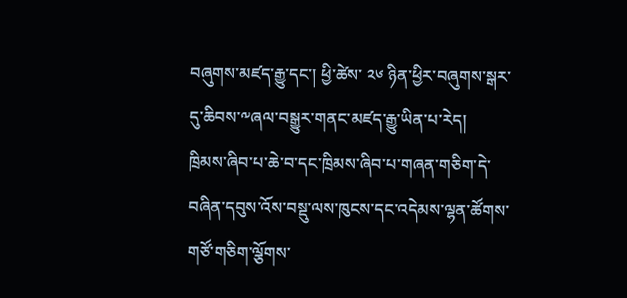བཞུགས་མཛད་རྒྱུ་དང་། ཕྱི་ཚེས་ ༢༦ ཉིན་ཕྱིར་བཞུགས་སྒར་དུ་ཆིབས་༸ཞལ་བསྒྱུར་གནང་མཛད་རྒྱུ་ཡིན་པ་རེད།
ཁྲིམས་ཞིབ་པ་ཆེ་བ་དང་ཁྲིམས་ཞིབ་པ་གཞན་གཅིག་དེ་བཞིན་དབུས་འོས་བསྡུ་ལས་ཁུངས་དང་འདེམས་ལྷན་ཚོགས་གཙོ་གཅིག་ལྕོགས་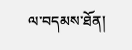ལ་བདམས་ཐོན།